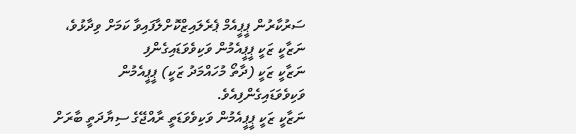ސަރުކާރުން ޕީޕީއެމް ޕެރެލައިޒްކޮށްލާފައިވާ ކަމަށް ވިދާޅުވެ، ނަޒާކީ ޒަކީ ޕީޕީއެމުން ވަކިވެވަޑައިގެންފި
ނަޒާކީ ޒަކީ (ދާތޯ މުހައްމަދު ޒަކީ) ޕީޕީއެމުން ވަކިވެވަޑައިގެންފިއެވެ.
ނަޒާކީ ޒަކީ ޕީޕީއެމުން ވަކިވެވަޑަތީ ރާއްޖޭގެ ސިޔާދަތީ ބާރަށް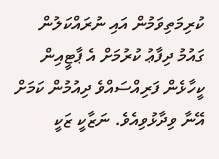ކުރިމަތިވަމުން އައި ނުރައްކަލުން ގައުމު ދިފާޢު ކުރުމަށް އެ ޕާޓީއިން ކީހާޅެން ފަރިއްސައްވެ ދިއުމުން ކަމަށް އޭނާ ވިދާޅުވިއެވެ. ނަޒާކީ ޒަކީ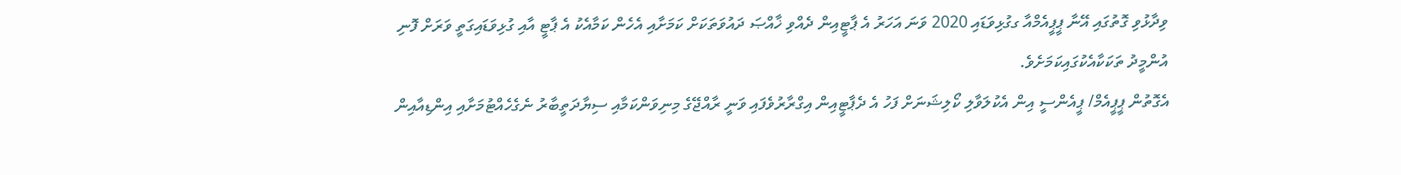ވިދާޅުވި ގޮތުގައި އޭނާ ޕީޕީއެމްއާ ގގުޅިވަޑައި 2020 ވަނަ އަހަރު އެ ޕާޓީއިން ދެއްވި ޚާއްޞަ ދައުވަތަކަށް ކަމަށާއި އެހެން ކަމާއެކު އެ ޕާޓީ އާއި ގުޅިވަޑައިގަތީ ވަރަށް ފޮނި އުންމީދު ތަކަކާއެކުގައިކަމަށެވެ.
އެގޮތުން ޕީޕީއެމް/ ޕީއެންސީ އިން އެކުލަވާލި ކޯލިޝަނަށް ފަހު އެ ދެޕާޓީއިން އިގްރާރުވެފައި ވަނީ ރާއްޖޭގެ މިނިވަންކަމާއި ސިޔާދަތީބާރު ނެގެހެއްޓުމަށާއި އިންޑިއާއިން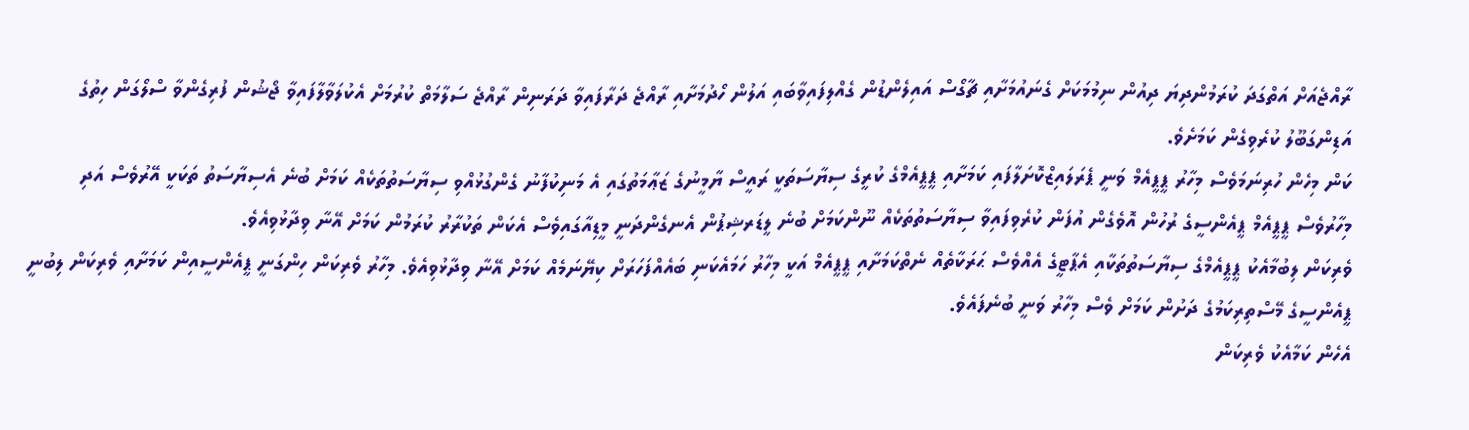ރާއްޖެއަށް އަތްގަދަ ކުރަމުންދިޔަ ދިއުން ނިމުމަކަށް ގެނައުމަށާއި ޗާގޯސް އައިލެންޑުން ގެއްލިފައިވާބައި އަލުން ހޯދުމަށާއި ރާއްޖެ ދަރާފައިވާ ދަރަނިން ރާއްޖެ ސަލާމަތް ކުރުމަށް އެކުލަވާލާފައިވާ ޖޯޝުން ފުރިގެންވާ ސްލޯގަން ހިތުގެ އަޑިންގަބޫލު ކުރެވިގެން ކަމަށެވެ.
ކަން މިހެން ހުރިނަމަވެސް މިހާރު ޕީޕީއެމް ވަނީ ޕެރަލައިޒްކޮށަލާފައި ކަމަށާއި ޕީޕީއެމްގެ ކުރީގެ ސިޔާސަތަކީ ރައީސް ޔާމީނުގެ ޒަޢާމަތުގައި އެ މަނިކުފާނު ގެންގުޅުއްވި ސިޔާސަތުތަކެއް ކަމަށް ބުނެ އެސިޔާސަތު ތަކަކީ އޭރުވެސް އަދި މިހާރުވެސް ޕީޕީއެމް ޕީއެންސީގެ ރުހުން އޮވެގެން އުފަން ކުރެވިފައިވާ ސިޔާސަތުތަކެއް ނޫންކަމަށް ބުނެ ލީޑަރޝިޕުން އެނގެންދަނީ މީޑިއާގައިވެސް އެކަން ތަކުރާރު ކުރަމުން ކަމަށް އޭނާ ވިދާޅުވިއެވެ.
ވެރިކަން ލިބުމާއެކު ޕީޕީއެމްގެ ސިޔާސަތުތަކާއި އެޕާޓީގެ އެއްވެސް ޙަރަކާތެއް ނެތްކަމަށާއި ޕީޕީއެމް އަކީ މިހާރު ހަމައެކަނި ބައެއްފަހަރަށް ކިޔޭނަމެއް ކަމަށް އޭނާ ވިދާޅުވިއެވެ. މިހާރު ވެރިކަން ހިންގަނީ ޕީއެންސީއިން ކަމަށާއި ވެރިކަން ލިބުނީ ޕީއެންސީގެ މޭސްތިރިކަމުގެ ދަށުން ކަމަށް ވެސް މިހާރު ވަނީ ބުނެފައެވެ.
އެހެން ކަމާއެކު ވެރިކަން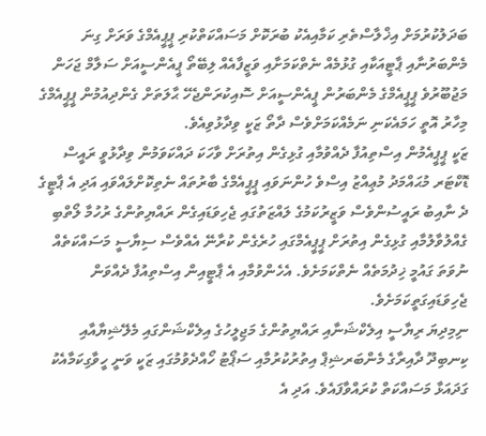ބަދަލުކުރުމަށް އިޚްލާސްތެރި ކަމާއިއެކު ބުރަކޮށް މަސައްކަތްކުރި ޕީޕީއެމްގެ ވަރަށް ގިނަ މެންބަރުނާއި ޕާޓީއަކާއި ގުޅުމެއް ނެތްކަމަށާއި ވަޒީފާއެއް ލިބޭތޯ ޕީއެންސީއަށް ސަލާމް ޖަހަން މަޖުބޫރުވެ ޕީޕީއެމްގެ މެންބަރުން ޕީއެންސީއަށް ސޮއިކުރަންޖެހޭ ޙާލަތަށް ގެންދިއުމުން ޕީޕީއެމްގެ މިހާރު އޮތީ ހަމައެކަނި ނަމެއްކަމަށްވެސް ދާތޯ ޒަކީ ވިދާޅުވިއެވެ.
ޒަކީ ޕީޕީއެމުން އިސްތިއުފާ ދެއްވުމާއި ގުޅިގެން އިތުރަށް ވާހަކަ ދައްކަވަމުން ވިދާޅުވީ ރައީސް ޑޮކްޓަރ މުޙައްމަދު މުޢިއްޒު އިސްވެ ހުންނަވައި ޕީޕީއެމްގެ ބާރުތައް ނެތިކޮށްލައްވައި އަދި އެ ޕާޓީގެ ދެ ނާއިބު ރައީސުންވެސް ވަޒީރުކަމުގެ ލައްޒަތުގައި ޖެހިވަޑައިގެން ރައްޔިތުންގެ ރުހުމާ ލޯތްބި ގެއްލުވާލުމާއި ގުޅިގެން އިތުރަށް ޕީޕީއެމްގައި ހުރެގެން ކުރާނޭ އެއްވެސް ސިޔާސީ މަސައްކަތެއް ނުވަތަ ގައުމީ ޚިދުމަތެއް ނެތްކަމަށެވެ. އެހެންވުމާއި އެ ޕާޓީއިން އިސްތިއުފާ ދެއްވަން ޖެހިވަޑައިގަތީކަމަށެވެ.
ނިމިދިޔަ ރިޔާސީ އިލެކްޝަނާއި ރައްޔިތުންގެ މަޖިލީހުގެ އިލެކްޝަންގައި މެލޭޝިޔާއާއި ކިނބިދޫ ދާއިރާގެ މެންބަރޝިޕް އިތުރުކުރުމާއި ސަޕޯޓު ހޯއްދެވުމުގައި ޒަކީ ވަނީ ހީވާގިކަމާއެކު ގަދައަޅާ މަސައްކަތް ކުރައްވާފައެވެ. އަދި އެ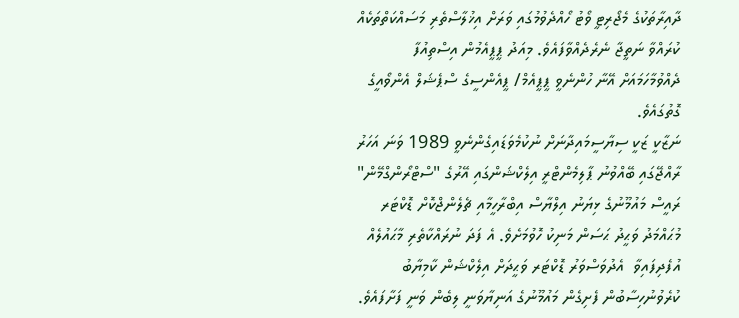ދާއިރާތަކުގެ މެޖޯރިޓީ ވޯޓު ހޯއްދެވުމުގައި ވަރަށް އިޚުލާސްތެރި މަސައްކަތްތަކެއް ކުރައްވާ ނަތީޖާ ނެރެދެއްވާފައެވެ. މިއަދު ޕީޕީއެމުން އިސްތިއުފާ ދެއްވުމާހަމައަށް އޭނާ ހުންނެވީ ޕީޕީއެމް/ ޕީއެންސީގެ ސްޕެޝަލް އެންވޯއީގެ ގޮތުގައެވެ.
ނަޒާކީ ޒަކީ ސިޔާސީމައިދާނަށް ނުކުމެވަޑައިގެންނެވީ 1989 ވަނަ އަހަރު ރާއްޖޭގައި ބޭއްވުނު ޕާލިމެންޓްރީ އިލެކްޝަންގައި އޭރުގެ "ސްޓްރޯންގްމޭން" ރައީސް މައުމޫނުގެ ޅިޔަނު އިލްޔާސް އިބްރާހީމާއި ޗެލެންޖްކޮށް ޑޮކްޓަރ މުޙައްމަދު ވަޙީދު ޙަސަން މަނިކު ހޮވުމަށެވެ. އެ ފަދަ ނުރައްކާތެރި މާޙައުލެއް އުފެދިފައިވާ  އެދުވަސްވަރު ޑޮކްޓަރ ވަޙީދަށް އިލެކްޝަން ކާމިޔާބު ކުރެވުނުހިސާބުން ފެށިގެން މައުމޫނުގެ އަނިޔާވަނީ ލިބެން ވަނީ ފަށާފައެވެ.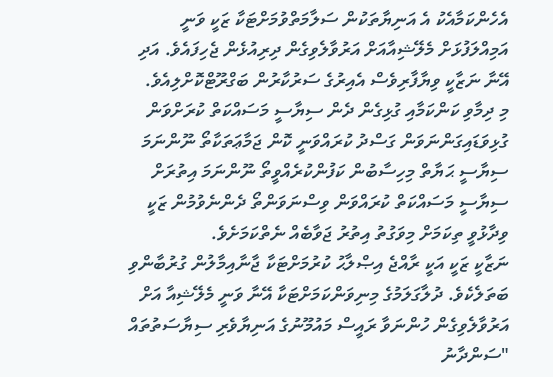އެހެންކަމާއެކު އެ އަނިޔާތަކުން ސަލާމަތްވުމަށްޓަކާ ޒަކީ ވަނީ އަމިއްލަފުޅަށް މެލޭޝިއާއަށް އަރުވާލެވިގެން ދިރިއުޅެން ޖެހިފައެވެ. އަދި އޭނާ ނަޒާކީ ވިޔާފާރިވެސް އެއިރުގެ ސަރުކާރުން ބަގްރޫޓްކޮށްލިއެވެ.
މި ދިމާވި ކަންކަމާއި ގުޅިގެން ދެން ސިޔާސީ މަސައްކަތް ކުރަށްވަން ގުޅިވަޑައިގަންނަވަން ގަސްދު ކުރައްވަނީ ކޮން ޖަމާޢަތަކާތޯ ނޫންނަމަ ސިޔާސީ ޙަޔާތް މިހިސާބުން ކަފުންކުރެއްވީތޯ ނޫންނަމަ އިތުރަށް ސިޔާސީ މަސައްކަތް ކުރައްވަން ވިސްނަވަންތޯ ދެންނެވުމުން ޒަކީ ވިދާޅުވީ ތިކަމަށް މިވަގުތު އިތުރު ޖަވާބެއް ނެތްކަމަށެވެ.
ނަޒާކީ ޒަކީ އަކީ ރާއްޖެ އިޞްލާޙު ކުރުމަށްޓަކާ ޖާނާއިމާލުން ގުރުބާންވި ބަތަލެކެވެ. ދުލާގަލަމުގެ މިނިވަންކަމަށްޓަކާ އޭނާ ވަނީ މެލޭޝިއާ އަށް އަރުވާލެވިގެން ހުންނަވާ ރައީސް މައުމޫނުގެ އަނިޔާވެރި ސިޔާސަތުތައް "ސަންދާނު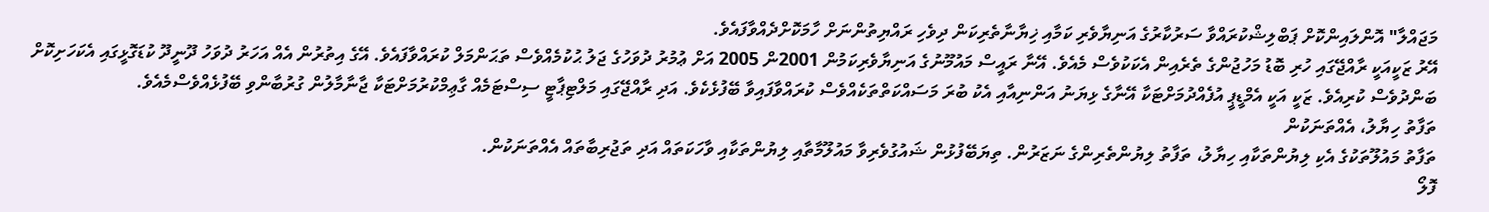މަޖައްލާ" އޮންލައިންކޮށް ޕަބްލިޝްކުރައްވާ ސަރުކާރުގެ އަނިޔާވެރި ކަމާއި ޚިޔާނާތެރިކަން ދިވެހި ރައްޔިތުންނަށް ހާމަކޮށްދެއްވާފައެވެ.
އޭރު ޒަކީއަކީ ރާއްޖޭގައި ހުރި ބޮޑު މަހުޖުންގެ ތެރެއިން އެކަކުވެސް މެއެވެ. އޭނާ ރައީސް މައުމޫނުގެ އަނިޔާވެރިކަމުން 2001ން 2005 އަށް ޢުމުރު ދުވަހުގެ ޖަލު ޙުކުމެއްވެސް ތަޙަންމަލް ކުރައްވާފައެވެ. އޭގެ އިތުރުން އެއް އަހަރު ދުވަހު ދޫނީދޫ ކުޑަގޮޅީގައި އެކަހަށިކޮށް ބަންދުވެސް ކުރިއެވެ. ޒަކީ އަކީ އެމްޑީޕީ އުފެއްދުމަށްޓަކާ އޭނާގެ ޅިޔަނު އަންނިއާއި އެކު ބުރަ މަސައްކަތްތަކެއްވެސް ކުރައްވާފައިވާ ބޭފުޅެކެވެ. އަދި ރާއްޖޭގައި މަލްޓިޕާޓީ ސިސްޓަމެއް ގާޢިމްކުރުމަށްޓަކާ ޖާނާމާލުން ގުރުބާންވި ބޭފުޅެއްވެސްމެއެވެ.
ތަފާތު ހިޔާލު، އެއްތަނަކުން
ތަފާތު މައުލޫތަކުގެ އެކި ލިޔުންތަކާއި ހިޔާލު، ތަފާތު ލިޔުންތެރިންގެ ނަޒަރުން. ތިޔަބޭފުޅުން ޝައުގުވެރިވާ މައުލޫމާތާއި ލިޔުންތަކާއި ވާހަކަތައް އަދި ތަޖުރިބާތައް އެއްތަނަކުން.
ފޮލޯ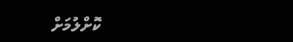ކޮށްލުމަށް